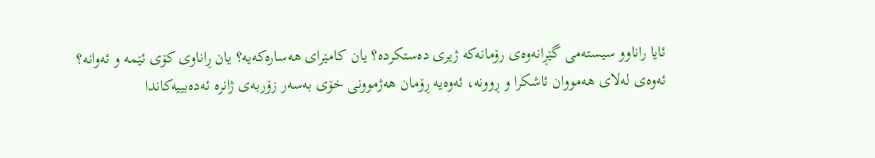ئایا راناوو سیستەمی گێڕانەوەی رۆمانەکە ژیری دەستکردە؟ یان کامێرای هەسارەکەیە؟ یان ڕاناوی کۆی ئێمە و ئەوانە؟
ئەوەی لەلای هەمووان ئاشکرا و ڕوونە، ئەوەیە ڕۆمان هەژموونی خۆی بەسەر زۆربەی ژانرە ئەدەبییەکاندا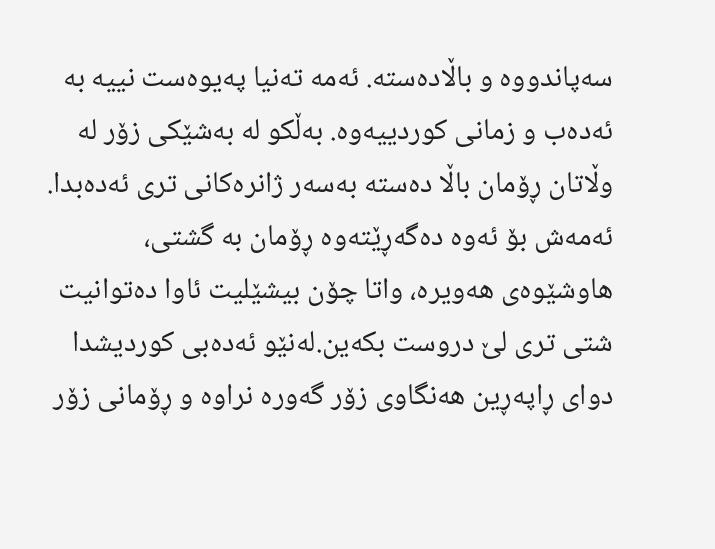سەپاندووە و باڵادەستە. ئەمە تەنیا پەیوەست نییە بە ئەدەب و زمانی کوردییەوە. بەڵکو لە بەشێکی زۆر لە وڵاتان ڕۆمان باڵا دەستە بەسەر ژانرەکانی تری ئەدەبدا. ئەمەش بۆ ئەوە دەگەڕێتەوە ڕۆمان بە گشتی، هاوشێوەی هەویرە، واتا چۆن بیشێلیت ئاوا دەتوانیت شتی تری لێ دروست بکەین.لەنێو ئەدەبی کوردیشدا دوای ڕاپەڕین هەنگاوی زۆر گەورە نراوە و ڕۆمانی زۆر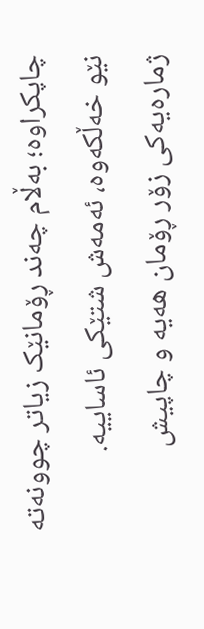چاپکراوە؛ بەڵام چەند ڕۆمانێک زیاتر چوونەتە نێو خەڵکەوە، ئەمەش شتێکی ئاساییە. ژمارەیەکی زۆر ڕۆمان هەیە و چاپیش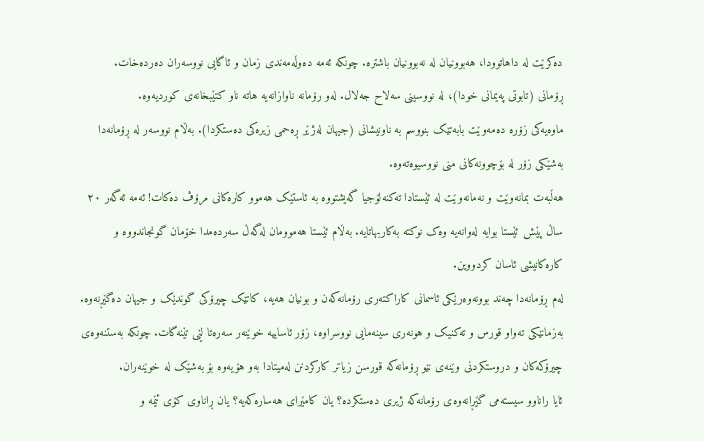دەکرێت لە داهاتوودا، هەبوونیان لە نەبوونیان باشترە. چونکە ئەمە دەوڵەمەندی زمان و ئاگایی نووسەران دەردەخات.
ڕۆمانی (تابوتی پەیمانی خودا)، لە نووسینی سەلاح جەلال. لەو رۆمانە ناوازانەیە هاتە ناو کتێبخانەی کوردیەوە.
ماوەیەکی زۆرە دەمەوێت بابەتێک بنووسم بە ناونیشانی (جیهان لەژێر ڕەحمی زیرەکی دەستکردا). بەڵام نووسەر لە ڕۆمانەدا بەشێکی زۆر لە بۆچوونەکانی منی نووسیوەتەوە.
هەڵبەت بمانەوێت و نەمانەوێت لە ئێستادا تەکنەلۆجیا گەیشتووە بە ئاستێک هەموو کارەکانی مرۆڤ دەکات! ئەمە ئەگەر ٢٠ ساڵ پێش ئێستا بوایە لەوانەیە وەک نوکتە بەکاربهاتایە. بەڵام ئێستا هەموومان لەگەڵ سەردەمدا خۆمان گونجاندووە و کارەکانیشی ئاسان کردووین.
لەم ڕۆمانەدا چەند بوونەوەرێکی ئاسمانی کاراکتەری رۆمانەکەن و بونیان هەیە، کاتێک چیرۆکی گوندێک و جیهان دەگێڕنەوە. بەزمانێکی تەواو قورس و تەکنیک و هونەری سینەمایی نووسراوە، زۆر ئاساییە خوێنەر سەرەتا لێی تێنەگات. چونکە بەستنەوەی چیرۆکەکان و دروستکردنی وێنەی نێو ڕۆمانەکە قورسن زیاتر کارکردنن لەمیتادا بەو هۆیەوە بۆ بەشێک لە خوێنەران.
ئایا راناوو سیستەمی گێڕانەوەی رۆمانەکە ژیری دەستکردە؟ یان کامێرای هەسارەکەیە؟ یان ڕاناوی کۆی ئێمە و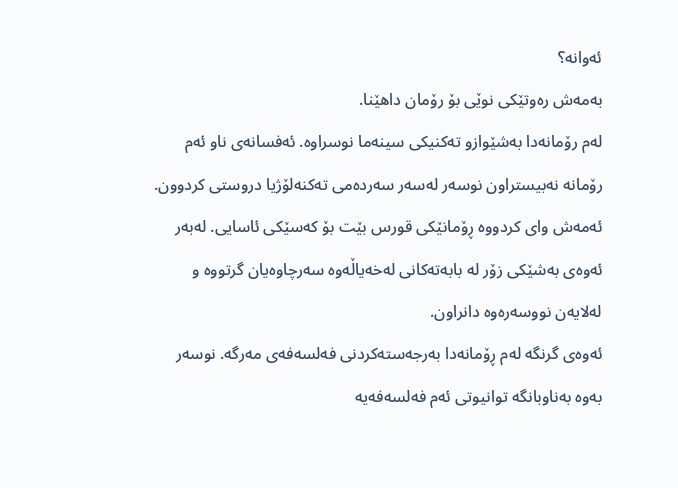ئەوانە؟
بەمەش رەوتێکی نوێی بۆ رۆمان داهێنا.
لەم رۆمانەدا بەشێوازو تەکنیکی سینەما نوسراوە. ئەفسانەی ناو ئەم رۆمانە نەبیستراون نوسەر لەسەر سەردەمی تەکنەلۆژیا دروستی کردوون. ئەمەش وای کردووە ڕۆمانێکی قورس بێت بۆ کەسێکی ئاسایی. لەبەر ئەوەی بەشێکی زۆر لە بابەتەکانی لەخەیاڵەوە سەرچاوەیان گرتووە و لەلایەن نووسەرەوە دانراون.
ئەوەی گرنگە لەم ڕۆمانەدا بەرجەستەکردنی فەلسەفەی مەرگە. نوسەر بەوە بەناوبانگە توانیوتی ئەم فەلسەفەیە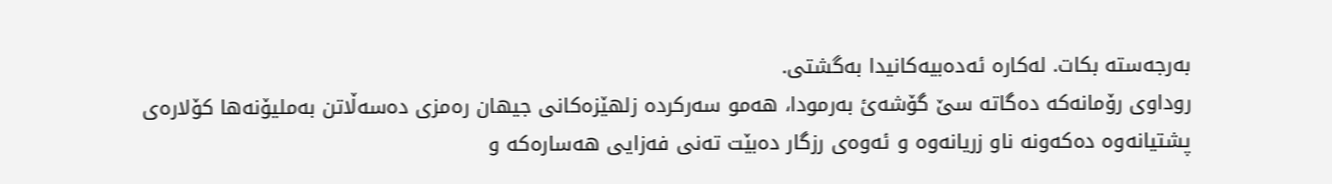بەرجەستە بکات. لەکارە ئەدەبیەکانیدا بەگشتی.
روداوی رۆمانەکە دەگاتە سێ گۆشەئ بەرمودا، هەمو سەرکردە زلهێزەکانی جیهان رەمزی دەسەڵاتن بەملیۆنەها کۆلارەی پشتیانەوە دەکەونە ناو زریانەوە و ئەوەی رزگار دەبێت تەنی فەزایی هەسارەکە و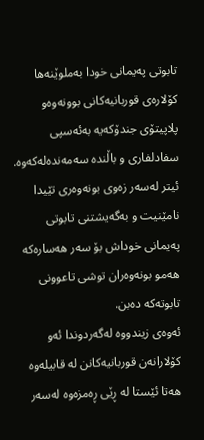تابوتی پەیمانی خودا بەملوێنەها کۆلارەی قوربانیەکانی بوونەوەو پلاپیتۆی جندۆکەیە بەئەسپی سفادلفاری و باڵندە سەمەندەلەکەوە. ئیتر لەسەر زەوی بونەوەری تێیدا نامێنیت و بەگەیشتنی تابوتی پەیمانی خوداش بۆ سەر هەسارەکە هەمو بونەوەران توشی تاعوونی تابوتەکە دەبن.
ئەوەی زیندووە لەگەردوندا ئەو کۆلارانەن قوربانیەکانن لە قابیلەوە هەتا ئێستا لە ڕێی ڕەمزەوە لەسەر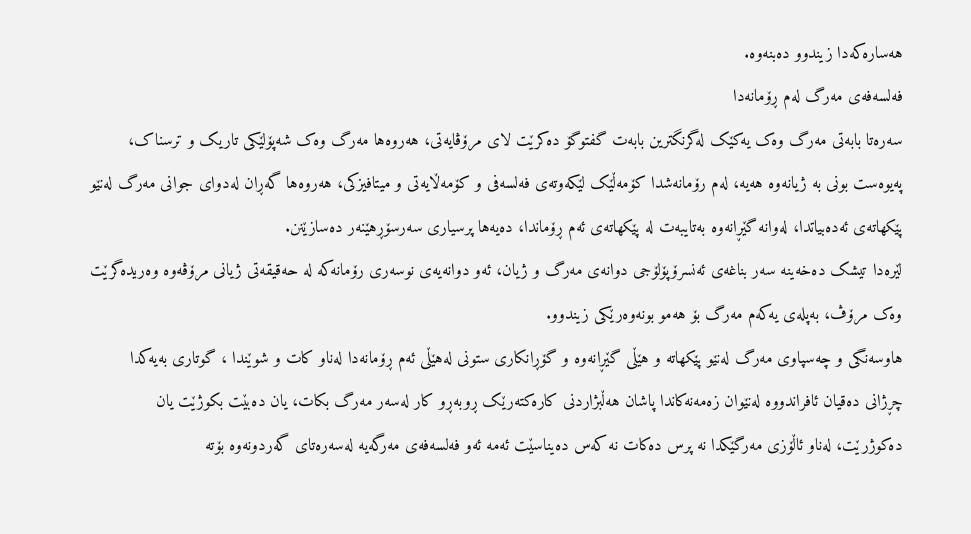هەسارەکەدا زیندوو دەبنەوە.
فەلسەفەی مەرگ لەم ڕۆمانەدا
سەرەتا بابەتی مەرگ وەک یەکێک لەگرنگترین بابەت گفتوگۆ دەکرێت لای مرۆڤایەتی، هەروەها مەرگ وەک شەپۆلێکی تاریک و ترسناک، پەیوەست بونی بە ژیانەوە هەیە، لەم رۆمانەشدا کۆمەڵێک لێکەوتەی فەلسەفی و کۆمەڵایەتی و میتافیزکی، هەروەها گەڕان لەدوای جوانی مەرگ لەنێو پێکهاتەی ئەدەبیاتدا، لەوانە گێڕانەوە بەتایبەت لە پێکهاتەی ئەم ڕۆماندا، دەیەها پرسیاری سەرسۆڕهێنەر دەسازێنن.
لێرەدا تیشک دەخەینە سەر بناغەی ئەنسرۆپۆلۆجی دوانەی مەرگ و ژیان، ئەو دوانەیەی نوسەری رۆمانەکە لە حەقیقەتی ژیانی مرۆڤەوە وەریدەگرێت وەک مرۆڤ، بەپلەی یەکەم مەرگ بۆ هەمو بونەوەرێکی زیندوو.
هاوسەنگی و چەسپاوی مەرگ لەنێو پێکهاتە و هێڵی گێڕانەوە و گۆڕانکاری ستونی لەهێڵی ئەم ڕۆمانەدا لەناو کات و شوێندا ، گوتاری بەیەکدا چڕژانی دەقیان ئافراندووە لەنێوان زەمەنەکاندا پاشان هەڵبژاردنی کارەکتەرێک ڕوبەڕو کار لەسەر مەرگ بکات، یان دەبێت بکوژێت یان دەکوژرێت، لەناو ئاڵۆزی مەرگێکدا نە پرس دەکات نە کەس دەیناسێت ئەمە ئەو فەلسەفەی مەرگەیە لەسەرەتای گەردونەوە بۆتە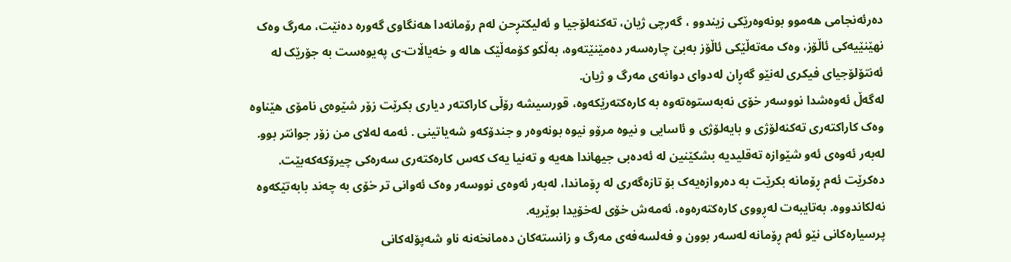دەرئەنجامی هەموو بونەوەرێکی زیندوو ، گەرچی ژیان، تەکنەلۆجیا و ئەلیکتڕحن لەم رۆمانەدا هەنگاوی گەورە دەنێت، مەرگ وەک نهێنێیەکی ئاڵۆز، وەک مەتەڵێکی ئاڵۆز بەبێ چارەسەر دەمێنێتەوە، بەڵکو کۆمەڵێک هالە و خەیاڵات-ی پەیوەست بە جۆرێک لە ئەنتۆلۆجیای فیکری لەنێو گەڕان لەدوای دوانەی مەرگ و ژیان.
لەگەڵ ئەوەشدا نووسەر خۆی نەبەستوەتەوە بە کارەکتەرێکەوە، قورسیشە رۆڵی کاراکتەر دیاری بکرێت زۆر شێوەی نامۆی هێناوە وەک کاراکتەری تەکنەلۆژی و بایەلۆژی و ئاسایی و نیوە مرۆو نیوە بونەوەر و جندۆکەو شەیاتینی . ئەمە لەلای من زۆر جوانتر بوو. لەبەر ئەوەی ئەو شێوازە تەقلیدیە بشکێنین لە ئەدەبی جیهاندا هەیە و تەنیا یەک کەس کارەکتەری سەرەکی چیرۆکەکەبێت. دەکرێت ئەم ڕۆمانە بکرێت بە دەروازەیەک بۆ تازەگەری لە ڕۆماندا، لەبەر ئەوەی نووسەر وەک ئەوانی تر خۆی بە چەند بابەتێکەوە نەلکاندووە. بەتایبەت لەڕووی کارەکتەرەوە، ئەمەش خۆی لەخۆیدا بوێریە.
پرسیارەکانی نێو ئەم ڕۆمانە لەسەر بوون و فەلسەفەی مەرگ و زانستەکان دەمانخەنە ناو شەپۆلەکانی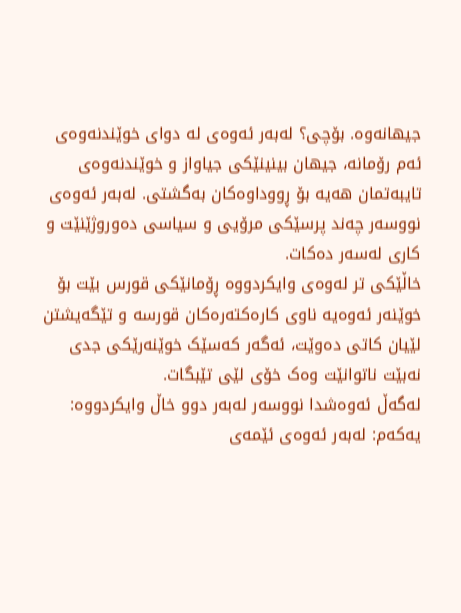جیهانەوە. بۆچی؟ لەبەر ئەوەی لە دوای خوێندنەوەی ئەم رۆمانە، جیهان بینینێکی جیاواز و خوێندنەوەی تایبەتمان هەیە بۆ ڕووداوەکان بەگشتی. لەبەر ئەوەی نووسەر چەند پرسێکی مرۆیی و سیاسی دەوروژێنێت و کاری لەسەر دەکات.
خاڵێکی تر لەوەی وایکردووە ڕۆمانێکی قورس بێت بۆ خوێنەر ئەوەیە ناوی کارەکتەرەکان قورسە و تێگەیشتن لێیان کاتی دەوێت، ئەگەر کەسێک خوێنەرێکی جدی نەبێت ناتوانێت وەک خۆی لێی تێبگات.
لەگەڵ ئەوەشدا نووسەر لەبەر دوو خاڵ وایکردووە:
یەکەم: لەبەر ئەوەی ئێمەی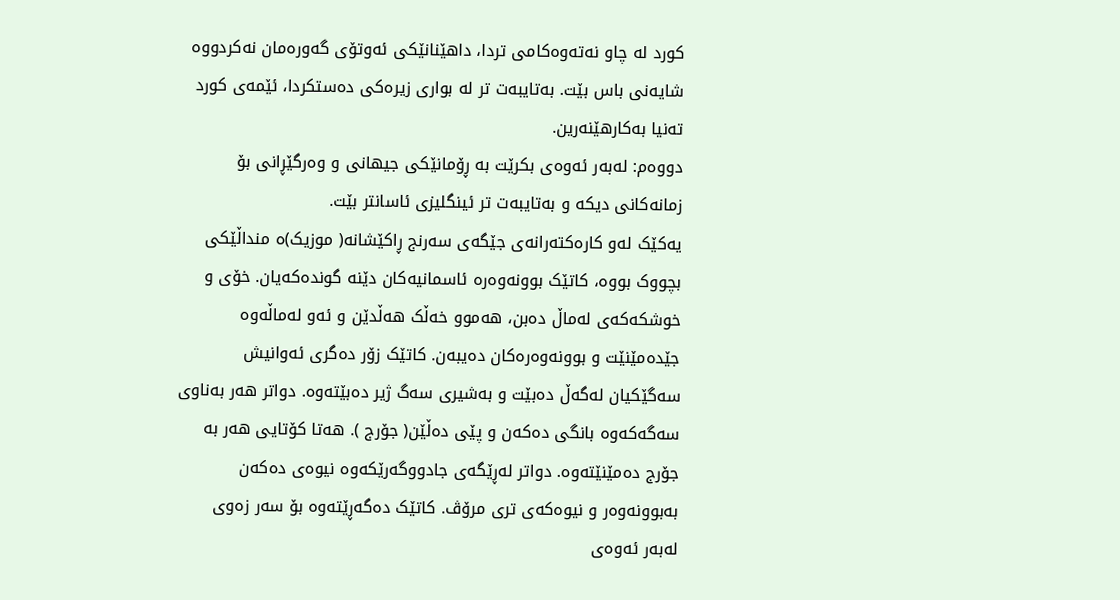کورد لە چاو نەتەوەکامی تردا، داهێنانێکی ئەوتۆی گەورەمان نەکردووە شایەنی باس بێت. بەتایبەت تر لە بواری زیرەکی دەستکردا، ئێمەی کورد تەنیا بەکارهێنەرین.
دووەم: لەبەر ئەوەی بکرێت بە ڕۆمانێکی جیهانی و وەرگێڕانی بۆ زمانەکانی دیکە و بەتایبەت تر ئینگلیزی ئاسانتر بێت.
یەکێک لەو کارەکتەرانەی جێگەی سەرنج ڕاکێشانە( موزیک)ە منداڵێکی بچووک بووە، کاتێک بوونەوەرە ئاسمانیەکان دێنە گوندەکەیان. خۆی و خوشکەکەی لەماڵ دەبن، هەموو خەڵک هەڵدێن و ئەو لەماڵەوە جێدەمێنێت و بوونەوەرەکان دەیبەن. کاتێک زۆر دەگری ئەوانیش سەگێکیان لەگەڵ دەبێت و بەشیری سەگ ژیر دەبێتەوە. دواتر هەر بەناوی سەگەکەوە بانگی دەکەن و پێی دەڵێن( جۆرج ). هەتا کۆتایی هەر بە جۆرج دەمێنێتەوە. دواتر لەڕێگەی جادووگەرێکەوە نیوەی دەکەن بەبوونەوەر و نیوەکەی تری مرۆڤ. کاتێک دەگەڕێتەوە بۆ سەر زەوی لەبەر ئەوەی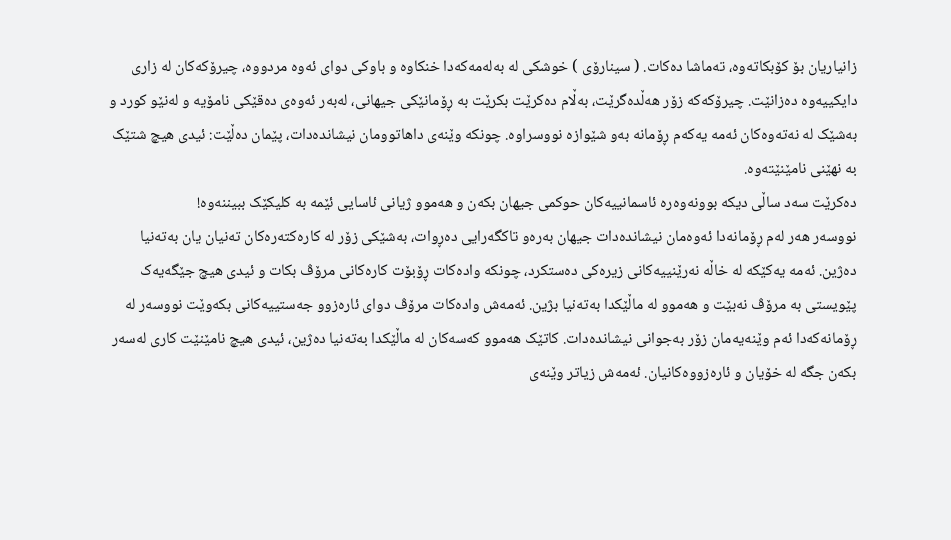زانیاریان بۆ کۆبکاتەوە، تەماشا دەکات. ( سینارۆی ) خوشکی لە بەلەمەکەدا خنکاوە و باوکی دوای ئەوە مردووە، چیرۆکەکان لە زاری دایکییەوە دەزانێت. چیرۆکەکە زۆر هەڵدەگرێت، بەڵام دەکرێت بکرێت بە ڕۆمانێکی جیهانی، لەبەر ئەوەی دەقێکی نامۆیە و لەنێو کورد و بەشێک لە نەتەوەکان ئەمە یەکەم ڕۆمانە بەو شێوازە نووسراوە. چونکە وێنەی داهاتوومان نیشاندەدات، پێمان دەڵێت: ئیدی هیچ شتێک بە نهێنی نامێنێتەوە.
دەکرێت سەد ساڵی دیکە بوونەوەرە ئاسمانییەکان حوکمی جیهان بکەن و هەموو ژیانی ئاسایی ئێمە بە کلیکێک ببیننەوە!
نووسەر هەر لەم ڕۆمانەدا ئەوەمان نیشاندەدات جیهان بەرەو تاکگەرایی دەڕوات، بەشێکی زۆر لە کارەکتەرەکان تەنیان یان بەتەنیا دەژین. ئەمە یەکێکە لە خاڵە نەرێنییەکانی زیرەکی دەستکرد، چونکە وادەکات ڕۆبۆت کارەکانی مرۆڤ بکات و ئیدی هیچ جێگەیەک پێویستی بە مرۆڤ نەبێت و هەموو لە ماڵێکدا بەتەنیا بژین. ئەمەش وادەکات مرۆڤ دوای ئارەزوو جەستییەکانی بکەوێت نووسەر لە ڕۆمانەکەدا ئەم وێنەیەمان زۆر بەجوانی نیشاندەدات. کاتێک هەموو کەسەکان لە ماڵێکدا بەتەنیا دەژین، ئیدی هیچ نامێنێت کاری لەسەر بکەن جگە لە خۆیان و ئارەزووەکانیان. ئەمەش زیاتر وێنەی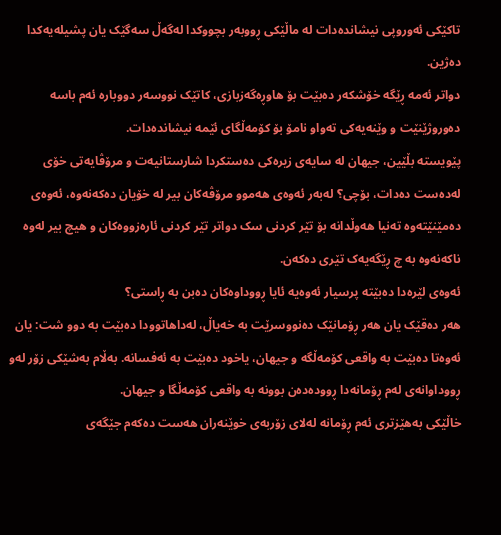تاکێکی ئەوروپی نیشاندەدات لە ماڵێکی ڕووبەر بچووکدا لەگەڵ سەگێک یان پشیلەیەکدا دەژین.
دواتر ئەمە ڕێگە خۆشکەر دەبێت بۆ هاوڕەگەزبازی، کاتێک نووسەر دووبارە ئەم باسە دەوروژێنێت و وێنەیەکی تەواو نامۆ بۆ کۆمەڵگای ئێمە نیشاندەدات.
پێویستە بڵێین، جیهان لە سایەی زیرەکی دەستکردا شارستانیەت و مرۆڤایەتی خۆی لەدەست دەدات، بۆچی؟ لەبەر ئەوەی هەموو مرۆڤەکان بیر لە خۆیان دەکەنەوە، ئەوەی دەمێنێتەوە تەنیا هەوڵدانە بۆ تێر کردنی سک دواتر تێر کردنی ئارەزووەکان و هیچ بیر لەوە ناکەنەوە بە چ ڕێگەیەک تێری دەکەن.
ئەوەی لێرەدا دەبێتە پرسیار ئەوەیە ئایا ڕووداوەکان دەبن بە ڕاستی؟
هەر دەقێک یان هەر ڕۆمانێک دەنووسرێت بە خەیاڵ، لەداهاتوودا دەبێت بە دوو شت: یان ئەوەتا دەبێت بە واقعی کۆمەڵگە و جیهان، یاخود دەبێت بە ئەفسانە. بەڵام بەشێکی زۆر لەو ڕووداوانەی لەم ڕۆمانەدا ڕوودەدەن بوونە بە واقعی کۆمەڵگا و جیهان.
خاڵێکی بەهێزتری ئەم ڕۆمانە لەلای زۆربەی خوێنەران هەست دەکەم جێگەی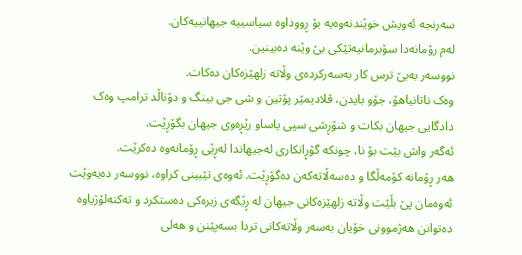سەرنجە ئەویش خوێندنەوەیە بۆ ڕووداوە سیاسییە جیهانییەکان.
لەم رۆمانەدا سۆبرمانیەتێکی بێ وێنە دەبینین.
نووسەر بەبێ ترس کار بەسەرکردەی وڵاتە زلهێزەکان دەکات.
وەک ناتانیاهۆ، جۆو بایدن، ڤلادیمێر پۆتین و شی جی بینگ و دۆناڵد ترامپ وەک دادگایی جیهان بکات و شۆڕشی سپی یاساو رێڕەوی جیهان بگۆڕێت.
ئەگەر واش بێت بۆ نا، چونکە گۆڕانکاری لەجیهاندا لەڕێی ڕۆمانەوە دەکرێت.
هەر ڕۆمانە کۆمەڵگا و دەسەڵاتەکەن دەگۆڕێت. ئەوەی تێبینی کراوە، نووسەر دەیەوێت ئەوەمان پێ بڵێت وڵاتە زلهێزەکانی جیهان لە ڕێگەی زیرەکی دەستکرد و تەکنەلۆژیاوە دەتوانن هەژموونی خۆیان بەسەر وڵاتەکانی تردا بسەپێنن و هەلی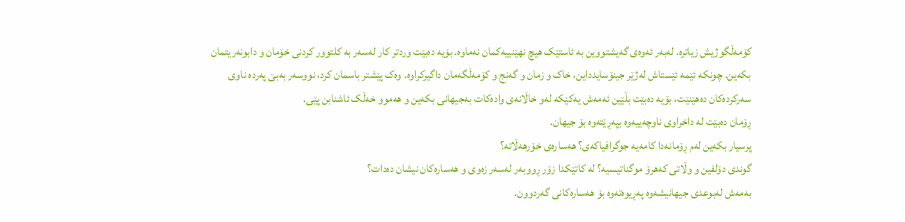کۆمەڵگوژیش زیاترە. لەبەر ئەوەی گەیشتووین بە ئاستێک هیچ نهێنییەکمان نەماوە. بۆیە دەبێت وردتر کار لەسەر بە کلتوور کردنی خۆمان و دابونەریتمان بکەین. چونکە ئێمە ئێستاش لەژێر جینۆسایدداین، خاک و زمان و گەنج و کۆمەڵگەمان داگیرکراوە. وەک پێشتر باسمان کرد، نووسەر بەبێ پەردە ناوی سەرکردەکان دەهێنێت، بۆیە دەبێت بڵێین ئەمەش یەکێکە لەو خاڵانەی وادەکات بەجیهانی بکەین و هەموو خەڵک ئاشنابن پێی.
ڕۆمان دەبێت لە داخراوی ناوچەییەوە بپەڕێتەوە بۆ جیهان.
پرسیار بکەین لەم ڕۆمانەدا کامەیە جوگرافیاکەی؟ هەسارەی خۆرهەڵاتە؟
گوندی دۆلفین و وڵاتی کەهرۆ موگناتیسیە؟ لە کاتێکدا زۆر ڕووبەر لەسەر زەوی و هەسارەکان نیشان دەدات؟
بەمەش لەبوعدی جیهانیشەوە پەڕیوەتەوە بۆ هەسارەکانی گەردوون.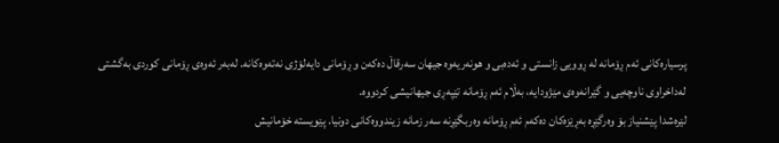پرسیارەکانی ئەم ڕۆمانە لە ڕوویی زانستی و ئەدەبی و هونەریەوە جیهان سەرقاڵ دەکەن و ڕۆمانی دایەلۆژی نەتەوەکانە. لەبەر ئەوەی ڕۆمانی کوردی بەگشتی لەداخراوی ناوچەیی و گێرانەوەی مێژودایە، بەڵام ئەم ڕۆمانە تێپەڕی جیهانیشی کردووە.
لێرەشدا پێشنیاز بۆ وەرگێڕە بەڕێزەکان دەکەم ئەم ڕۆمانە وەربگێڕنە سەر زمانە زیندووەکانی دونیا. پێویستە خۆمانیش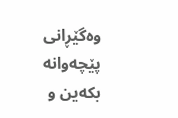وەگێڕانی پێچەوانە بکەین و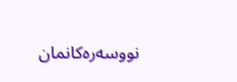نووسەرەکانمان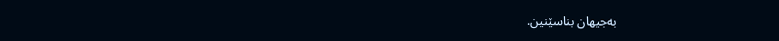بەجیهان بناسێنین.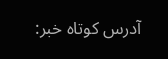آدرس کوتاه خبر: